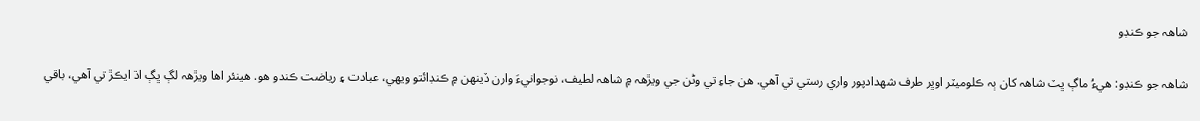شاھہ جو ڪنڊو

شاھہ جو ڪنڊو: هيءُ ماڳ ڀٽ شاھہ کان ٻہ ڪلوميٽر اوڀر طرف شھدادپور واري رستي تي آهي. هن جاءِ تي وڻن جي ويڙھہ ۾ شاھہ لطيف، نوجوانيءَ وارن ڏينهن ۾ ڪنڊائتو ويهي، عبادت ۽ رياضت ڪندو هو. هينئر اها ويڙھہ لڳ ڀڳ اڌ ايڪڙ تي آهي، باقي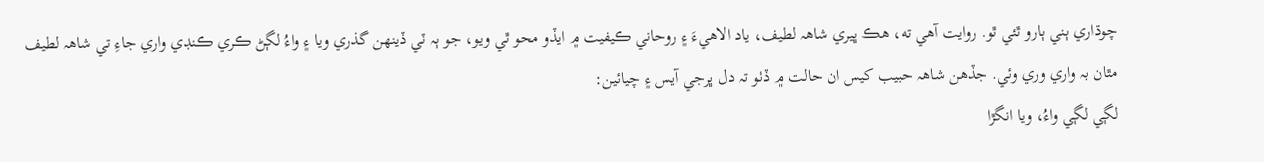چوڌاري ٻني ٻارو ٿئي ٿو. روايت آهي ته، هڪ ڀيري شاھہ لطيف، ياد الاهيءَ ۽ روحاني ڪيفيت ۾ ايڏو محو ٿي ويو، جو ٻہ ٽي ڏينهن گذري ويا ۽ واءُ لڳڻ ڪري ڪنڊي واري جاءِ تي شاھہ لطيف مٿان بہ واري وري وئي. جڏهن شاھہ حبيب کيس ان حالت ۾ ڏٺو تہ دل ڀرجي آيس ۽ چيائين:
لڳي لڳي واءُ، ويا انگڙا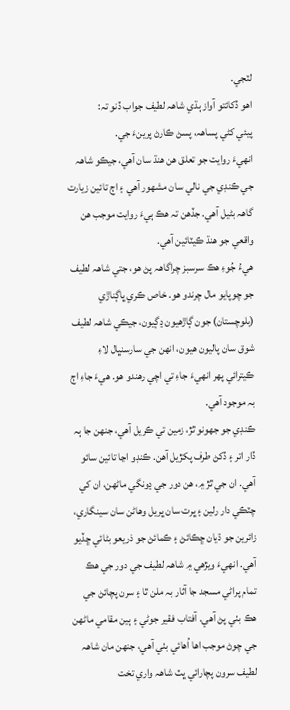لٽجي.
اهو ڏکائتو آواز ٻڌي شاھہ لطيف جواب ڏنو تہ:
پيئي کڻي پساھہ، پسڻ ڪارڻ پرينءَ جي.
انهيءَ روايت جو تعلق هن هنڌ سان آهي، جيڪو شاھہ جي ڪنڊي جي نالي سان مشھور آهي ۽ اڄ تائين زيارت گاھہ بڻيل آهي. جڏهن تہ هڪ ٻيءَ روايت موجب هن واقعي جو هنڌ ڪيٽائين آهي.
هيءُ جُوءِ هڪ سرسبز چراگاھہ پڻ هو، جتي شاھہ لطيف جو چوپايو مال چرندو هو. خاص ڪري ڀاڳناڙي (بلوچستان) جون ڳاڙهيون ڍڳيون، جيڪي شاھہ لطيف شوق سان پاليون هيون، انهن جي سارسنڀال لاءِ ڪيترائي پھر انهيءَ جاءِ تي اچي رهندو هو. هيءَ جاءِ اڄ بہ موجود آهي.
ڪنڊي جو جهونو ٿڙ، زمين تي ڪريل آهي، جنهن جا ٻہ ڏار اتر ۽ ڏکڻ طرف پکڙيل آهن. ڪنڊو اڃا تائين سائو آهي. ان جي ٿڙ ۾، هن دور جي ڍونگي ماڻهن، ان کي چٽڪي دار رلين ۽ ڀرت سان ڀريل وهاڻن سان سينگاري، زائرين جو ڌيان ڇڪائڻ ۽ ڪمائڻ جو ذريعو بڻائي ڇڏيو آهي. انهيءَ ويڙهي ۾ شاھہ لطيف جي دور جي هڪ تمام پراڻي مسجد جا آثار بہ ملن ٿا ۽ سرن پچائڻ جي هڪ بٺي پڻ آهي. آفتاب فقير جوڻي ۽ ٻين مقامي ماڻهن جي چوڻ موجب اها اُهائي بٺي آهي، جنهن مان شاھہ لطيف سرون پچارائي ڀٽ شاھہ واري تخت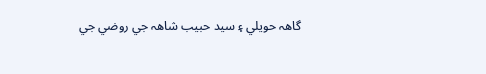گاھہ حويلي ۽ سيد حبيب شاھہ جي روضي جي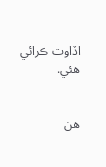اڏاوت ڪرائي هئي.


هن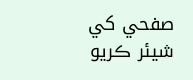صفحي کي شيئر ڪريو